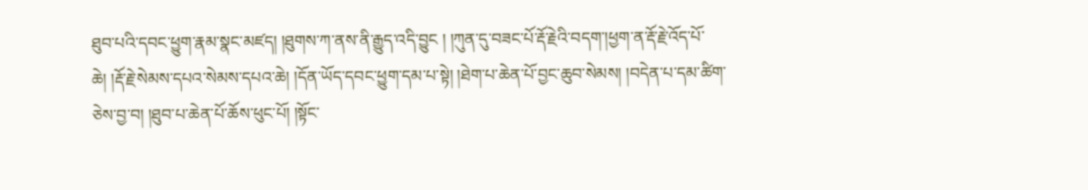ཐུབ་པའི་དབང་ཕྱུག་རྣམ་སྣང་མཛད། །ཐུགས་ཀ་ནས་ནི་རྒྱུད་འདི་བྱུང ། །ཀུན་དུ་བཟང་པོ་རྡོ་རྗེའི་བདག་།ཕྱག་ན་རྡོ་རྗེ་འོད་པོ་ཆེ། །རྡོ་རྗེ་སེམས་དཔའ་སེམས་དཔའ་ཆེ། །དོན་ཡོད་དབང་ཕྱུག་དམ་པ་སྟེ། །ཐེག་པ་ཆེན་པོ་བྱང་ཆུབ་སེམས། །བདེན་པ་དམ་ཚིག་ཅེས་བྱ་བ། །ཐུབ་པ་ཆེན་པོ་ཆོས་ཕུང་པོ། །སྟོང་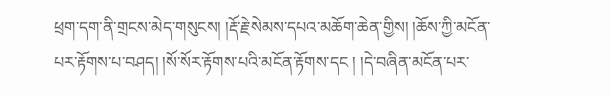ཕྲག་དག་ནི་གྲངས་མེད་གསུངས། །རྡོ་རྗེ་སེམས་དཔའ་མཆོག་ཆེན་གྱིས། །ཆོས་ཀྱི་མངོན་པར་རྟོགས་པ་བཤད། །སོ་སོར་རྟོགས་པའི་མངོན་རྟོགས་དང ། །དེ་བཞིན་མངོན་པར་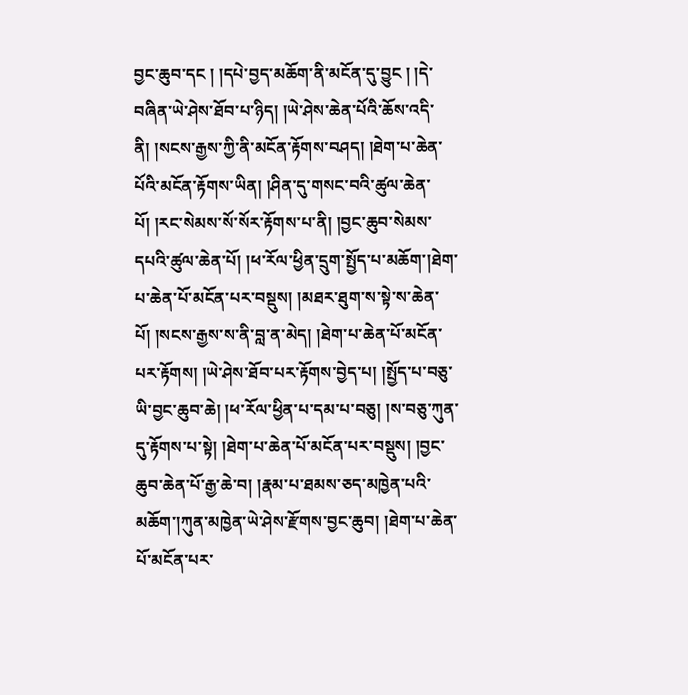བྱང་ཆུབ་དང ། །དཔེ་བྱད་མཆོག་ནི་མངོན་དུ་བྱུང ། །དེ་བཞིན་ཡེ་ཤེས་ཐོབ་པ་ཉིད། །ཡེ་ཤེས་ཆེན་པོའི་ཆོས་འདི་ནི། །སངས་རྒྱས་ཀྱི་ནི་མངོན་རྟོགས་བཤད། །ཐེག་པ་ཆེན་པོའི་མངོན་རྟོགས་ཡིན། །ཤིན་དུ་གསང་བའི་ཚུལ་ཆེན་པོ། །རང་སེམས་སོ་སོར་རྟོགས་པ་ནི། །བྱང་ཆུབ་སེམས་དཔའི་ཚུལ་ཆེན་པོ། །ཕ་རོལ་ཕྱིན་དྲུག་སྤྱོད་པ་མཆོག་།ཐེག་པ་ཆེན་པོ་མངོན་པར་བསྡུས། །མཐར་ཐུག་ས་སྟེ་ས་ཆེན་པོ། །སངས་རྒྱས་ས་ནི་བླ་ན་མེད། །ཐེག་པ་ཆེན་པོ་མངོན་པར་རྟོགས། །ཡེ་ཤེས་ཐོབ་པར་རྟོགས་བྱེད་པ། །སྤྱོད་པ་བཅུ་ཡི་བྱང་ཆུབ་ཆེ། །ཕ་རོལ་ཕྱིན་པ་དམ་པ་བཅུ། །ས་བཅུ་ཀུན་དུ་རྟོགས་པ་སྟེ། །ཐེག་པ་ཆེན་པོ་མངོན་པར་བསྡུས། །བྱང་ཆུབ་ཆེན་པོ་རྒྱ་ཆེ་བ། །རྣམ་པ་ཐམས་ཅད་མཁྱེན་པའི་མཆོག་།ཀུན་མཁྱེན་ཡེ་ཤེས་རྫོགས་བྱང་ཆུབ། །ཐེག་པ་ཆེན་པོ་མངོན་པར་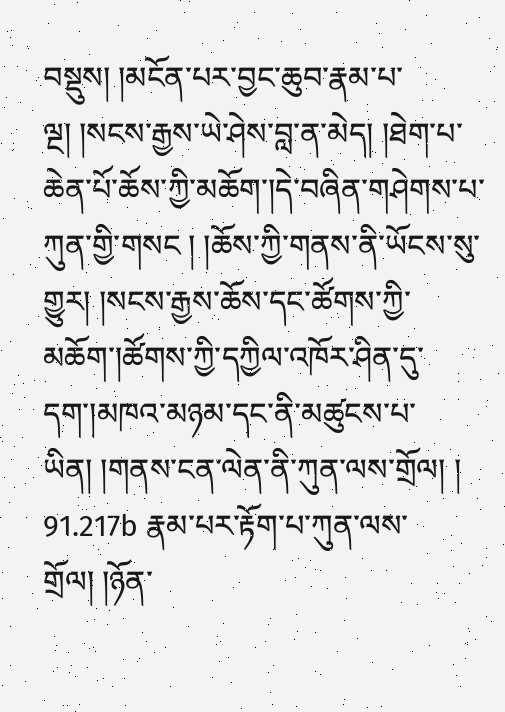བསྡུས། །མངོན་པར་བྱང་ཆུབ་རྣམ་པ་ལྔ། །སངས་རྒྱས་ཡེ་ཤེས་བླ་ན་མེད། །ཐེག་པ་ཆེན་པོ་ཆོས་ཀྱི་མཆོག་།དེ་བཞིན་གཤེགས་པ་ཀུན་གྱི་གསང ། །ཆོས་ཀྱི་གནས་ནི་ཡོངས་སུ་གྱུར། །སངས་རྒྱས་ཆོས་དང་ཚོགས་ཀྱི་མཆོག་།ཚོགས་ཀྱི་དཀྱིལ་འཁོར་ཤིན་དུ་དག་།མཁའ་མཉམ་དང་ནི་མཚུངས་པ་ཡིན། །གནས་ངན་ལེན་ནི་ཀུན་ལས་གྲོལ། ། 91.217b རྣམ་པར་རྟོག་པ་ཀུན་ལས་གྲོལ། །ཉོན་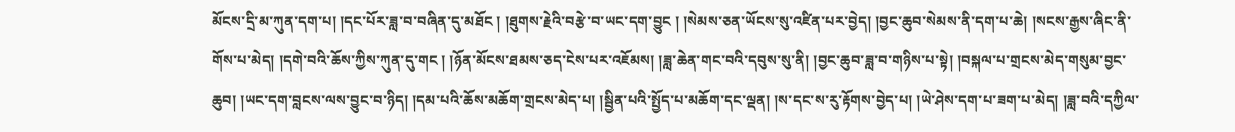མོངས་དྲི་མ་ཀུན་དག་པ། །དང་པོར་ཟླ་བ་བཞིན་དུ་མཐོང ། །ཐུགས་རྗེའི་བརྩེ་བ་ཡང་དག་བྱུང ། །སེམས་ཅན་ཡོངས་སུ་འཛིན་པར་བྱེད། །བྱང་ཆུབ་སེམས་ནི་དག་པ་ཆེ། །སངས་རྒྱས་ཞིང་ནི་གོས་པ་མེད། །དགེ་བའི་ཆོས་ཀྱིས་ཀུན་དུ་གང ། །ཉོན་མོངས་ཐམས་ཅད་ངེས་པར་འཇོམས། །ཟླ་ཆེན་གང་བའི་དབུས་སུ་ནི། །བྱང་ཆུབ་ཟླ་བ་གཉིས་པ་སྟེ། །བསྐལ་པ་གྲངས་མེད་གསུམ་བྱང་ཆུབ། །ཡང་དག་བླངས་ལས་བྱུང་བ་ཉིད། །དམ་པའི་ཆོས་མཆོག་གྲངས་མེད་པ། །སྦྱིན་པའི་སྤྱོད་པ་མཆོག་དང་ལྡན། །ས་དང་ས་རུ་རྟོགས་བྱེད་པ། །ཡེ་ཤེས་དག་པ་ཟག་པ་མེད། །ཟླ་བའི་དཀྱིལ་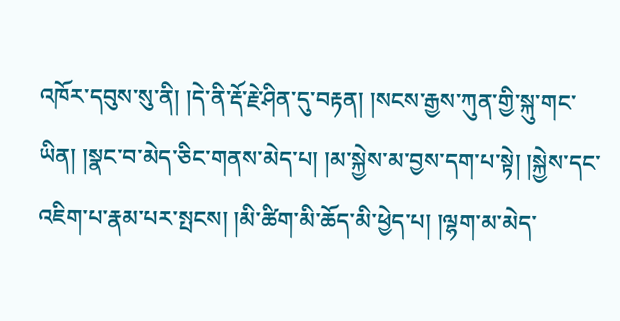འཁོར་དབུས་སུ་ནི། །དེ་ནི་རྡོ་རྗེ་ཤིན་དུ་བརྟན། །སངས་རྒྱས་ཀུན་གྱི་སྐུ་གང་ཡིན། །སྣང་བ་མེད་ཅིང་གནས་མེད་པ། །མ་སྐྱེས་མ་བྱས་དག་པ་སྟེ། །སྐྱེས་དང་འཇིག་པ་རྣམ་པར་སྤངས། །མི་ཚིག་མི་ཆོད་མི་ཕྱེད་པ། །ལྷག་མ་མེད་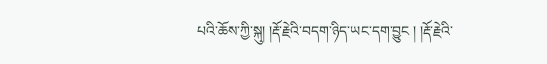པའི་ཆོས་ཀྱི་སྐུ། །རྡོ་རྗེའི་བདག་ཉིད་ཡང་དག་བྱུང ། །རྡོ་རྗེའི་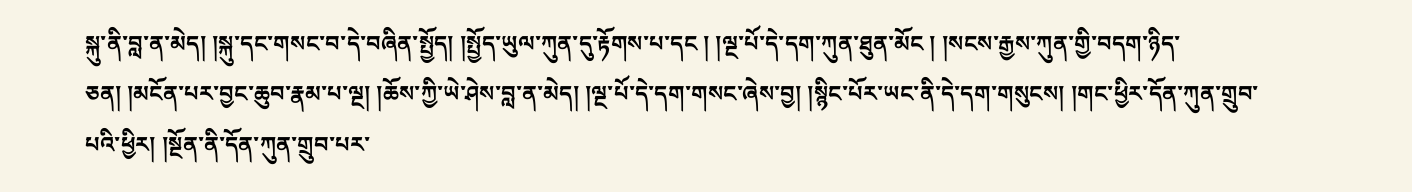སྐུ་ནི་བླ་ན་མེད། །སྐུ་དང་གསང་བ་དེ་བཞིན་སྤྱོད། །སྤྱོད་ཡུལ་ཀུན་དུ་རྟོགས་པ་དང ། །ལྔ་པོ་དེ་དག་ཀུན་ཐུན་མོང ། །སངས་རྒྱས་ཀུན་གྱི་བདག་ཉིད་ཅན། །མངོན་པར་བྱང་ཆུབ་རྣམ་པ་ལྔ། །ཆོས་ཀྱི་ཡེ་ཤེས་བླ་ན་མེད། །ལྔ་པོ་དེ་དག་གསང་ཞེས་བྱ། །སྙིང་པོར་ཡང་ནི་དེ་དག་གསུངས། །གང་ཕྱིར་དོན་ཀུན་གྲུབ་པའི་ཕྱིར། །སྔོན་ནི་དོན་ཀུན་གྲུབ་པར་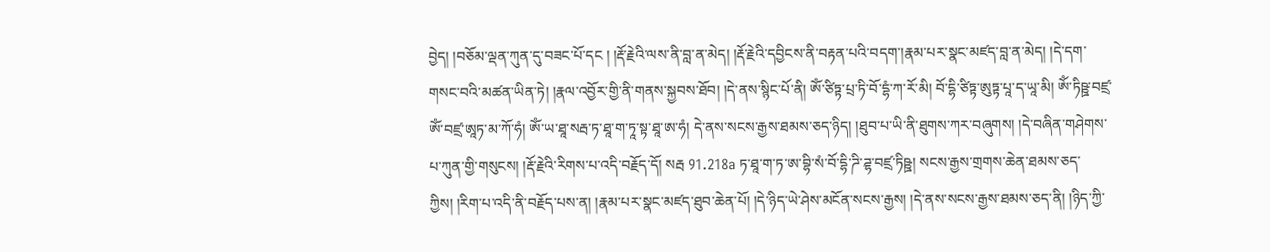བྱེད། །བཅོམ་ལྡན་ཀུན་དུ་བཟང་པོ་དང ། །རྡོ་རྗེའི་ལས་ནི་བླ་ན་མེད། །རྡོ་རྗེའི་དབྱིངས་ནི་བརྟན་པའི་བདག་།རྣམ་པར་སྣང་མཛད་བླ་ན་མེད། །དེ་དག་གསང་བའི་མཚན་ཡིན་ཏེ། །རྣལ་འབྱོར་གྱི་ནི་གནས་སྐྱབས་ཐོབ། །དེ་ནས་སྙིང་པོ་ནི། ཨོཾ་ཙིཏྟ་པྲ་ཏི་བོ་དྷཾ་ཀ་རོ་མི། བོ་དྷི་ཙིཏྟ་ཨུཏྟ་པཱ་ད་ཡཱ་མི། ཨོཾ་ཏིཥྛ་བཛྲ་ཨོཾ་བཛྲ་ཨཱཏ་མ་ཀོ་ཧཾ། ཨོཾ་ཡ་ཐཱ་སརྦ་ཏ་ཐཱ་ག་ཏཱ་སྟ་ཐཱ་ཨ་ཧཾ། དེ་ནས་སངས་རྒྱས་ཐམས་ཅད་ཉིད། །ཐུབ་པ་ཡི་ནི་ཐུགས་ཀར་བཞུགས། །དེ་བཞིན་གཤེགས་པ་ཀུན་གྱི་གསུངས། །རྡོ་རྗེའི་རིགས་པ་འདི་བརྗོད་དོ། སརྦ 91.218a ཏ་ཐཱ་ག་ཏ་ཨ་བྷི་སཾ་བོ་དྷི་ཌི་ཌྷ་བཛྲ་ཏིཥྛ། སངས་རྒྱས་གྲགས་ཆེན་ཐམས་ཅད་ཀྱིས། །རིག་པ་འདི་ནི་བརྗོད་པས་ན། །རྣམ་པར་སྣང་མཛད་ཐུབ་ཆེན་པོ། །དེ་ཉིད་ཡེ་ཤེས་མངོན་སངས་རྒྱས། །དེ་ནས་སངས་རྒྱས་ཐམས་ཅད་ནི། །ཉིད་ཀྱི་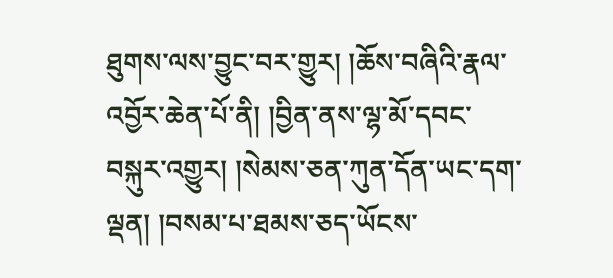ཐུགས་ལས་བྱུང་བར་གྱུར། །ཆོས་བཞིའི་རྣལ་འབྱོར་ཆེན་པོ་ནི། །བྱིན་ནས་ལྷ་མོ་དབང་བསྐུར་འགྱུར། །སེམས་ཅན་ཀུན་དོན་ཡང་དག་ལྡན། །བསམ་པ་ཐམས་ཅད་ཡོངས་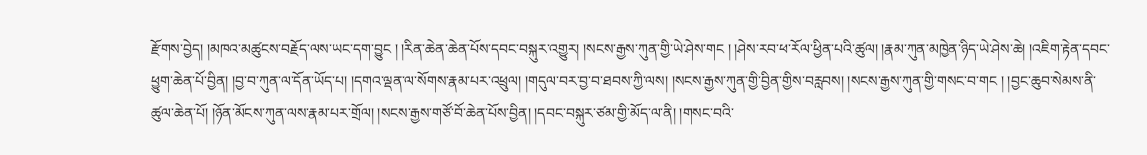རྫོགས་བྱེད། །མཁའ་མཚུངས་བརྗོད་ལས་ཡང་དག་བྱུང ། །རིན་ཆེན་ཆེན་པོས་དབང་བསྐུར་འགྱུར། །སངས་རྒྱས་ཀུན་གྱི་ཡེ་ཤེས་གང ། །ཤེས་རབ་ཕ་རོལ་ཕྱིན་པའི་ཚུལ། །རྣམ་ཀུན་མཁྱེན་ཉིད་ཡེ་ཤེས་ཆེ། །འཇིག་རྟེན་དབང་ཕྱུག་ཆེན་པོ་བྱིན། །བྱ་བ་ཀུན་ལ་དོན་ཡོད་པ། །དགའ་ལྡན་ལ་སོགས་རྣམ་པར་འཕྲུལ། །གདུལ་བར་བྱ་བ་ཐབས་ཀྱི་ལས། །སངས་རྒྱས་ཀུན་གྱི་བྱིན་གྱིས་བརླབས། །སངས་རྒྱས་ཀུན་གྱི་གསང་བ་གང ། །བྱང་ཆུབ་སེམས་ནི་ཚུལ་ཆེན་པོ། །ཉོན་མོངས་ཀུན་ལས་རྣམ་པར་གྲོལ། །སངས་རྒྱས་གཙོ་བོ་ཆེན་པོས་བྱིན། །དབང་བསྐུར་ཙམ་གྱི་མོད་ལ་ནི། །གསང་བའི་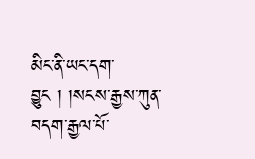མིང་ནི་ཡང་དག་བྱུང ། །སངས་རྒྱས་ཀུན་བདག་རྒྱལ་པོ་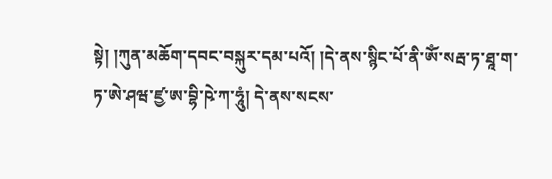སྟེ། །ཀུན་མཆོག་དབང་བསྐུར་དམ་པའོ། །དེ་ནས་སྙིང་པོ་ནི་ཨོཾ་སརྦ་ཏ་ཐཱ་ག་ཏ་ཨེ་ཤཝ་ཛྱ་ཨ་བྷི་ཥེ་ཀ་ཧཱུཾ། དེ་ནས་སངས་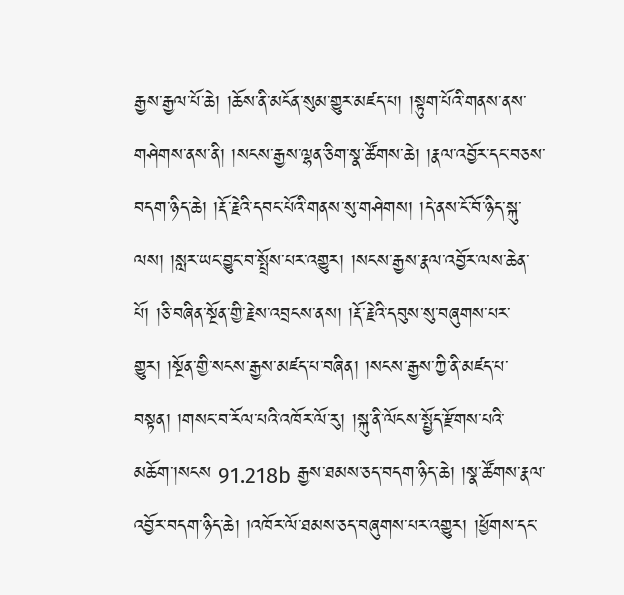རྒྱས་རྒྱལ་པོ་ཆེ། །ཆོས་ནི་མངོན་སུམ་གྱུར་མཛད་པ། །སྟུག་པོའི་གནས་ནས་གཤེགས་ནས་ནི། །སངས་རྒྱས་ལྷན་ཅིག་སྣ་ཚོགས་ཆེ། །རྣལ་འབྱོར་དང་བཅས་བདག་ཉིད་ཆེ། །རྡོ་རྗེའི་དབང་པོའི་གནས་སུ་གཤེགས། །དེ་ནས་ངོ་བོ་ཉིད་སྐུ་ལས། །སླར་ཡང་བྱུང་བ་སྤྲོས་པར་འགྱུར། །སངས་རྒྱས་རྣལ་འབྱོར་ལས་ཆེན་པོ། །ཅི་བཞིན་སྔོན་གྱི་རྗེས་འབྲངས་ནས། །རྡོ་རྗེའི་དབུས་སུ་བཞུགས་པར་གྱུར། །སྔོན་གྱི་སངས་རྒྱས་མཛད་པ་བཞིན། །སངས་རྒྱས་ཀྱི་ནི་མཛད་པ་བསྟན། །གསང་བ་རོལ་པའི་འཁོར་ལོ་རུ། །སྐུ་ནི་ལོངས་སྤྱོད་རྫོགས་པའི་མཆོག་།སངས 91.218b རྒྱས་ཐམས་ཅད་བདག་ཉིད་ཆེ། །སྣ་ཚོགས་རྣལ་འབྱོར་བདག་ཉིད་ཆེ། །འཁོར་ལོ་ཐམས་ཅད་བཞུགས་པར་འགྱུར། །ཕྱོགས་དང་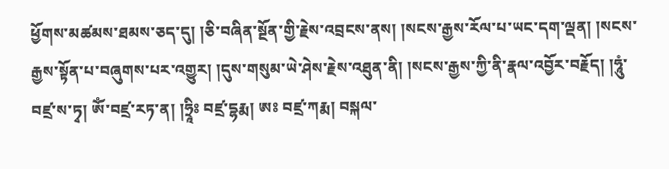ཕྱོགས་མཚམས་ཐམས་ཅད་དུ། །ཅི་བཞིན་སྔོན་གྱི་རྗེས་འབྲངས་ནས། །སངས་རྒྱས་རོལ་པ་ཡང་དག་ལྡན། །སངས་རྒྱས་སྟོན་པ་བཞུགས་པར་འགྱུར། །དུས་གསུམ་ཡེ་ཤེས་རྗེས་འཐུན་ནི། །སངས་རྒྱས་ཀྱི་ནི་རྣལ་འབྱོར་བརྗོད། །ཧཱུཾ་བཛྲ་ས་ཏྭ། ཨོཾ་བཛྲ་རཏ་ན། །ཧྲཱིཿ བཛྲ་དྷརྨ། ཨཿ བཛྲ་ཀརྨ། བསྐལ་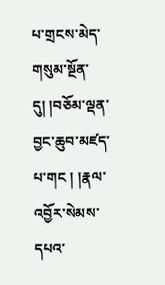པ་གྲངས་མེད་གསུམ་སྔོན་དུ། །བཅོམ་ལྡན་བྱང་ཆུབ་མཛད་པ་གང ། །རྣལ་འབྱོར་སེམས་དཔའ་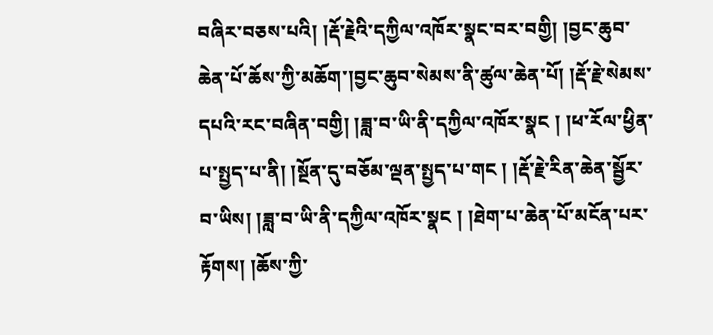བཞིར་བཅས་པའི། །རྡོ་རྗེའི་དཀྱིལ་འཁོར་སྣང་བར་བགྱི། །བྱང་ཆུབ་ཆེན་པོ་ཆོས་ཀྱི་མཆོག་།བྱང་ཆུབ་སེམས་ནི་ཚུལ་ཆེན་པོ། །རྡོ་རྗེ་སེམས་དཔའི་རང་བཞིན་བགྱི། །ཟླ་བ་ཡི་ནི་དཀྱིལ་འཁོར་སྣང ། །ཕ་རོལ་ཕྱིན་པ་སྤྱད་པ་ནི། །སྔོན་དུ་བཅོམ་ལྡན་སྤྱད་པ་གང ། །རྡོ་རྗེ་རིན་ཆེན་སྦྱོར་བ་ཡིས། །ཟླ་བ་ཡི་ནི་དཀྱིལ་འཁོར་སྣང ། །ཐེག་པ་ཆེན་པོ་མངོན་པར་རྟོགས། །ཆོས་ཀྱི་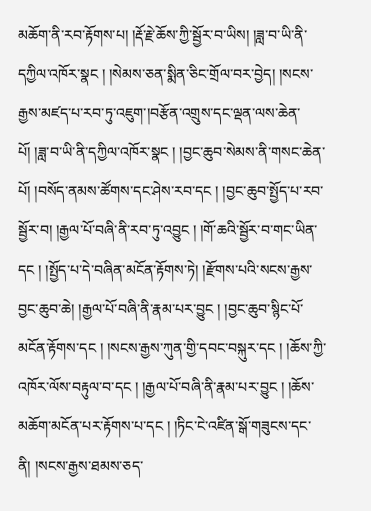མཆོག་ནི་རབ་རྟོགས་པ། །རྡོ་རྗེ་ཆོས་ཀྱི་སྦྱོར་བ་ཡིས། །ཟླ་བ་ཡི་ནི་དཀྱིལ་འཁོར་སྣང ། །སེམས་ཅན་སྨིན་ཅིང་གྲོལ་བར་བྱེད། །སངས་རྒྱས་མཛད་པ་རབ་ཏུ་འཇུག་།བརྩོན་འགྲུས་དང་ལྡན་ལས་ཆེན་པོ། །ཟླ་བ་ཡི་ནི་དཀྱིལ་འཁོར་སྣང ། །བྱང་ཆུབ་སེམས་ནི་གསང་ཆེན་པོ། །བསོད་ནམས་ཚོགས་དང་ཤེས་རབ་དང ། །བྱང་ཆུབ་སྤྱོད་པ་རབ་སྦྱོར་བ། །རྒྱལ་པོ་བཞི་ནི་རབ་ཏུ་འབྱུང ། །གོ་ཆའི་སྦྱོར་བ་གང་ཡིན་དང ། །སྤྱོད་པ་དེ་བཞིན་མངོན་རྟོགས་ཏེ། །རྫོགས་པའི་སངས་རྒྱས་བྱང་ཆུབ་ཆེ། །རྒྱལ་པོ་བཞི་ནི་རྣམ་པར་བྱུང ། །བྱང་ཆུབ་སྙིང་པོ་མངོན་རྟོགས་དང ། །སངས་རྒྱས་ཀུན་གྱི་དབང་བསྐུར་དང ། །ཆོས་ཀྱི་འཁོར་ལོས་བརྟུལ་བ་དང ། །རྒྱལ་པོ་བཞི་ནི་རྣམ་པར་བྱུང ། །ཆོས་མཆོག་མངོན་པར་རྟོགས་པ་དང ། །ཏིང་ངེ་འཛིན་སྒོ་གཟུངས་དང་ནི། །སངས་རྒྱས་ཐམས་ཅད་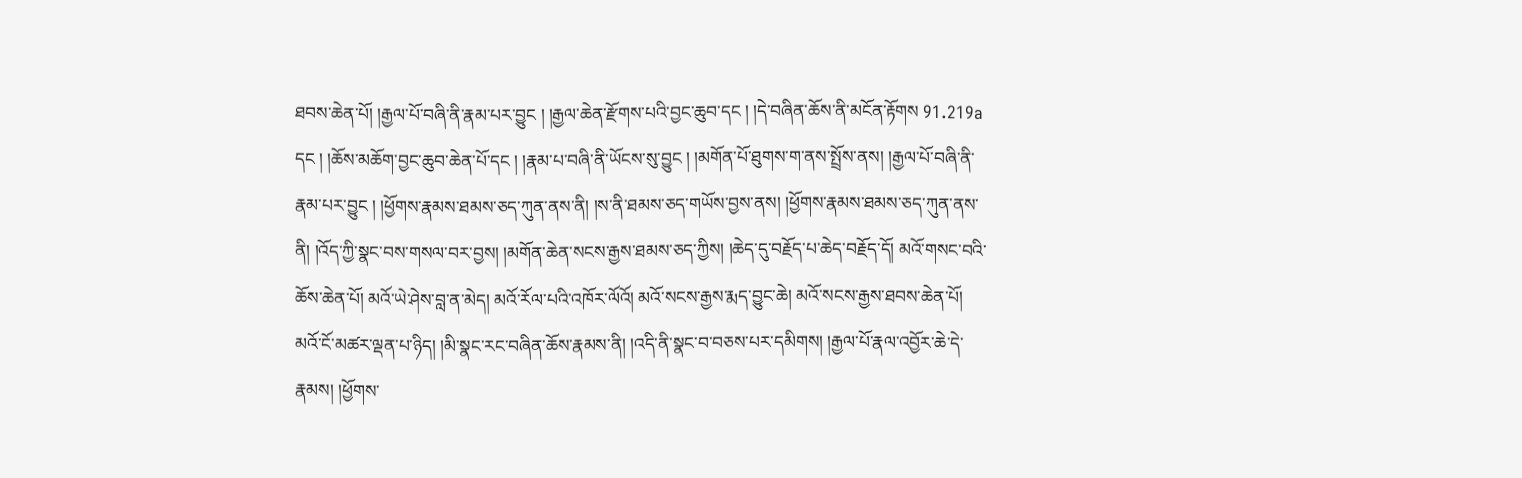ཐབས་ཆེན་པོ། །རྒྱལ་པོ་བཞི་ནི་རྣམ་པར་བྱུང ། །རྒྱལ་ཆེན་རྫོགས་པའི་བྱང་ཆུབ་དང ། །དེ་བཞིན་ཆོས་ནི་མངོན་རྟོགས 91.219a དང ། །ཆོས་མཆོག་བྱང་ཆུབ་ཆེན་པོ་དང ། །རྣམ་པ་བཞི་ནི་ཡོངས་སུ་བྱུང ། །མགོན་པོ་ཐུགས་ག་ནས་སྤྲོས་ནས། །རྒྱལ་པོ་བཞི་ནི་རྣམ་པར་བྱུང ། །ཕྱོགས་རྣམས་ཐམས་ཅད་ཀུན་ནས་ནི། །ས་ནི་ཐམས་ཅད་གཡོས་བྱས་ནས། །ཕྱོགས་རྣམས་ཐམས་ཅད་ཀུན་ནས་ནི། །འོད་ཀྱི་སྣང་བས་གསལ་བར་བྱས། །མགོན་ཆེན་སངས་རྒྱས་ཐམས་ཅད་ཀྱིས། །ཆེད་དུ་བརྗོད་པ་ཆེད་བརྗོད་དོ། མའོ་གསང་བའི་ཆོས་ཆེན་པོ། མའོ་ཡེ་ཤེས་བླ་ན་མེད། མའོ་རོལ་པའི་འཁོར་ལོའོ། མའོ་སངས་རྒྱས་རྨད་བྱུང་ཆེ། མའོ་སངས་རྒྱས་ཐབས་ཆེན་པོ། མའོ་ངོ་མཚར་ལྡན་པ་ཉིད། །མི་སྣང་རང་བཞིན་ཆོས་རྣམས་ནི། །འདི་ནི་སྣང་བ་བཅས་པར་དམིགས། །རྒྱལ་པོ་རྣལ་འབྱོར་ཆེ་དེ་རྣམས། །ཕྱོགས་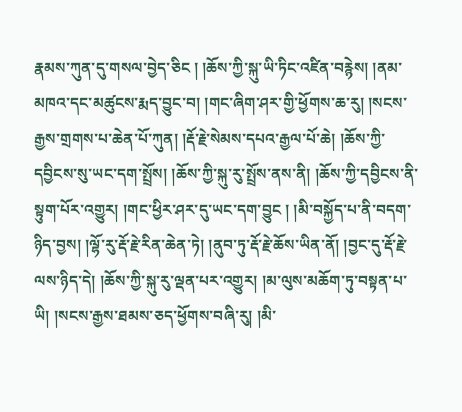རྣམས་ཀུན་དུ་གསལ་བྱེད་ཅིང ། །ཆོས་ཀྱི་སྐུ་ཡི་ཏིང་འཛིན་བརྙེས། །ནམ་མཁའ་དང་མཚུངས་རྨད་བྱུང་བ། །གང་ཞིག་ཤར་གྱི་ཕྱོགས་ཆ་རུ། །སངས་རྒྱས་གྲགས་པ་ཆེན་པོ་ཀུན། །རྡོ་རྗེ་སེམས་དཔའ་རྒྱལ་པོ་ཆེ། །ཆོས་ཀྱི་དབྱིངས་སུ་ཡང་དག་སྤྲོས། །ཆོས་ཀྱི་སྐུ་རུ་སྤྲོས་ནས་ནི། །ཆོས་ཀྱི་དབྱིངས་ནི་སྟུག་པོར་འགྱུར། །གང་ཕྱིར་ཤར་དུ་ཡང་དག་བྱུང ། །མི་བསྐྱོད་པ་ནི་བདག་ཉིད་བྱས། །ལྷོ་རུ་རྡོ་རྗེ་རིན་ཆེན་ཏེ། །ནུབ་ཏུ་རྡོ་རྗེ་ཆོས་ཡིན་ནོ། །བྱང་དུ་རྡོ་རྗེ་ལས་ཉིད་དེ། །ཆོས་ཀྱི་སྐུ་རུ་ལྡན་པར་འགྱུར། །མ་ལུས་མཆོག་ཏུ་བསྟན་པ་ཡི། །སངས་རྒྱས་ཐམས་ཅད་ཕྱོགས་བཞི་རུ། །མི་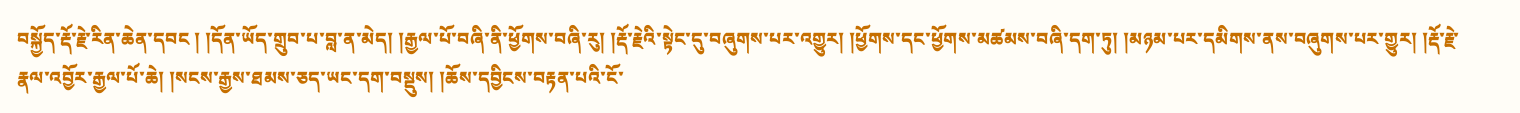བསྐྱོད་རྡོ་རྗེ་རིན་ཆེན་དབང ། །དོན་ཡོད་གྲུབ་པ་བླ་ན་མེད། །རྒྱལ་པོ་བཞི་ནི་ཕྱོགས་བཞི་རུ། །རྡོ་རྗེའི་སྟེང་དུ་བཞུགས་པར་འགྱུར། །ཕྱོགས་དང་ཕྱོགས་མཚམས་བཞི་དག་ཏུ། །མཉམ་པར་དམིགས་ནས་བཞུགས་པར་གྱུར། །རྡོ་རྗེ་རྣལ་འབྱོར་རྒྱལ་པོ་ཆེ། །སངས་རྒྱས་ཐམས་ཅད་ཡང་དག་བསྡུས། །ཆོས་དབྱིངས་བརྟན་པའི་ངོ་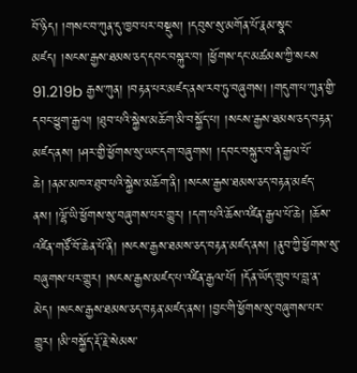བོ་ཉིད། །གསང་བ་ཀུན་དུ་ཁྱབ་པར་བསྡུས། །དབུས་སུ་མགོན་པོ་རྣམ་སྣང་མཛད། །སངས་རྒྱས་ཐམས་ཅད་དབང་བསྐུར་བ། །ཕྱོགས་དང་མཚམས་ཀྱི་སངས 91.219b རྒྱས་ཀུན། །བརྟན་པར་མཛད་ནས་རབ་ཏུ་བཞུགས། །གདུག་པ་ཀུན་གྱི་དབང་ཕྱུག་རྒྱལ། །ཐུབ་པའི་སྐྱེས་མཆོག་མི་བསྐྱོད་པ། །སངས་རྒྱས་ཐམས་ཅད་བརྟན་མཛད་ནས། །ཤར་གྱི་ཕྱོགས་སུ་ཡང་དག་བཞུགས། །དབང་བསྐུར་བ་ནི་རྒྱལ་པོ་ཆེ། །ནམ་མཁའ་ཐུབ་པའི་སྐྱེས་མཆོག་ནི། །སངས་རྒྱས་ཐམས་ཅད་བརྟན་མཛད་ནས། །ལྷོ་ཡི་ཕྱོགས་སུ་བཞུགས་པར་གྱུར། །དག་པའི་ཆོས་འཛིན་རྒྱལ་པོ་ཆེ། །ཆོས་འཛིན་གཙོ་བོ་ཆེན་པོ་ནི། །སངས་རྒྱས་ཐམས་ཅད་བརྟན་མཛད་ནས། །ནུབ་ཀྱི་ཕྱོགས་སུ་བཞུགས་པར་གྱུར། །སངས་རྒྱས་མཛད་པ་འཛིན་རྒྱལ་པོ། །དོན་ཡོད་གྲུབ་པ་བླ་ན་མེད། །སངས་རྒྱས་ཐམས་ཅད་བརྟན་མཛད་ནས། །བྱང་གི་ཕྱོགས་སུ་བཞུགས་པར་གྱུར། །མི་བསྐྱོད་རྡོ་རྗེ་སེམས་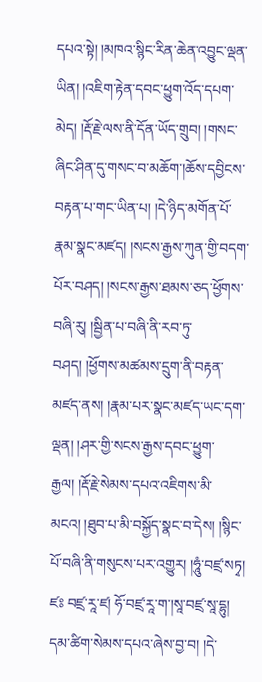དཔའ་སྟེ། །མཁའ་སྙིང་རིན་ཆེན་འབྱུང་ལྡན་ཡིན། །འཇིག་རྟེན་དབང་ཕྱུག་འོད་དཔག་མེད། །རྡོ་རྗེ་ལས་ནི་དོན་ཡོད་གྲུབ། །གསང་ཞིང་ཤིན་དུ་གསང་བ་མཆོག་།ཆོས་དབྱིངས་བརྟན་པ་གང་ཡིན་པ། །དེ་ཉིད་མགོན་པོ་རྣམ་སྣང་མཛད། །སངས་རྒྱས་ཀུན་གྱི་བདག་པོར་བཤད། །སངས་རྒྱས་ཐམས་ཅད་ཕྱོགས་བཞི་རུ། །སྦྱིན་པ་བཞི་ནི་རབ་ཏུ་བཤད། །ཕྱོགས་མཚམས་དྲུག་ནི་བརྟན་མཛད་ནས། །རྣམ་པར་སྣང་མཛད་ཡང་དག་ལྡན། །ཤར་གྱི་སངས་རྒྱས་དབང་ཕྱུག་རྒྱལ། །རྡོ་རྗེ་སེམས་དཔའ་འཇིགས་མི་མངའ། །ཐུབ་པ་མི་བསྐྱོད་སྣང་བ་དེས། །སྙིང་པོ་བཞི་ནི་གསུངས་པར་འགྱུར། །ཧཱུཾ་བཛྲ་སཏྭ། ཛཿ བཛྲ་རཱ་ཛ། ཧོ་བཛྲ་རཱ་ག་།སཱ་བཛྲ་སཱ་དྷུ། དམ་ཚིག་སེམས་དཔའ་ཞེས་བྱ་བ། །དེ་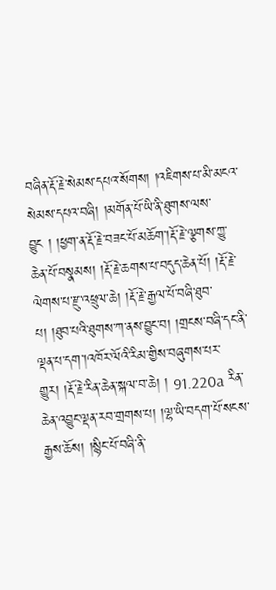བཞིན་རྡོ་རྗེ་སེམས་དཔའ་སོགས། །འཇིགས་པ་མི་མངའ་སེམས་དཔའ་བཞི། །མགོན་པོ་ཡི་ནི་ཐུགས་ལས་བྱུང ། །ཕྱག་ན་རྡོ་རྗེ་བཟང་པོ་མཆོག་།རྡོ་རྗེ་ལྕགས་ཀྱུ་ཆེན་པོ་བསྣམས། །རྡོ་རྗེ་ཆགས་པ་བདུད་ཆེན་པོ། །རྡོ་རྗེ་ལེགས་པ་རྫུ་འཕྲུལ་ཆེ། །རྡོ་རྗེ་རྒྱལ་པོ་བཞི་ཐུབ་པ། །ཐུབ་པའི་ཐུགས་ཀ་ནས་བྱུང་བ། །གྲངས་བཞི་དང་ནི་ལྡན་པ་དག་།འཁོར་ལོའི་རིམ་གྱིས་བཞུགས་པར་གྱུར། །རྡོ་རྗེ་རིན་ཆེན་སྐལ་བ་ཆེ། ། 91.220a རིན་ཆེན་འབྱུང་ལྡན་རབ་གྲགས་པ། །ལྷ་ཡི་བདག་པོ་སངས་རྒྱས་ཆོས། །སྙིང་པོ་བཞི་ནི་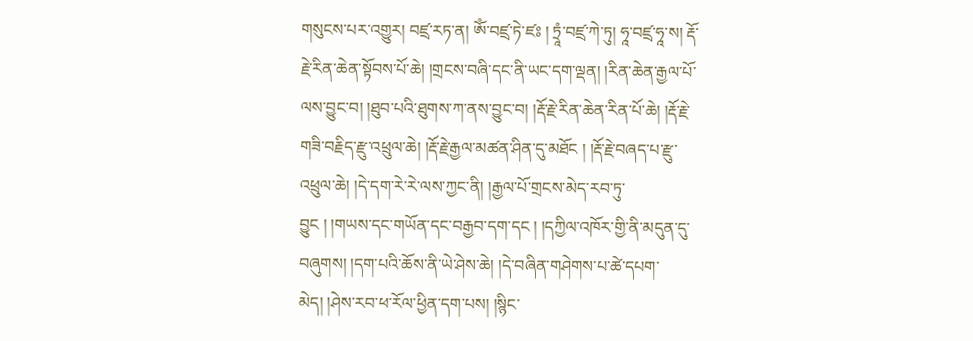གསུངས་པར་འགྱུར། བཛྲ་རཏ་ན། ཨོཾ་བཛྲ་ཏེ་ཛཿ ། ཏྲཱཾ་བཛྲ་ཀེ་ཏུ། ཧཱ་བཛྲ་ཧཱ་ས། རྡོ་རྗེ་རིན་ཆེན་སྟོབས་པོ་ཆེ། །གྲངས་བཞི་དང་ནི་ཡང་དག་ལྡན། །རིན་ཆེན་རྒྱལ་པོ་ལས་བྱུང་བ། །ཐུབ་པའི་ཐུགས་ཀ་ནས་བྱུང་བ། །རྡོ་རྗེ་རིན་ཆེན་རིན་པོ་ཆེ། །རྡོ་རྗེ་གཟི་བརྗིད་རྫུ་འཕྲུལ་ཆེ། །རྡོ་རྗེ་རྒྱལ་མཚན་ཤིན་དུ་མཐོང ། །རྡོ་རྗེ་བཞད་པ་རྫུ་འཕྲུལ་ཆེ། །དེ་དག་རེ་རེ་ལས་ཀྱང་ནི། །རྒྱལ་པོ་གྲངས་མེད་རབ་ཏུ་བྱུང ། །གཡས་དང་གཡོན་དང་བརྒྱབ་དག་དང ། །དཀྱིལ་འཁོར་གྱི་ནི་མདུན་དུ་བཞུགས། །དག་པའི་ཆོས་ནི་ཡེ་ཤེས་ཆེ། །དེ་བཞིན་གཤེགས་པ་ཚེ་དཔག་མེད། །ཤེས་རབ་ཕ་རོལ་ཕྱིན་དག་པས། །སྙིང་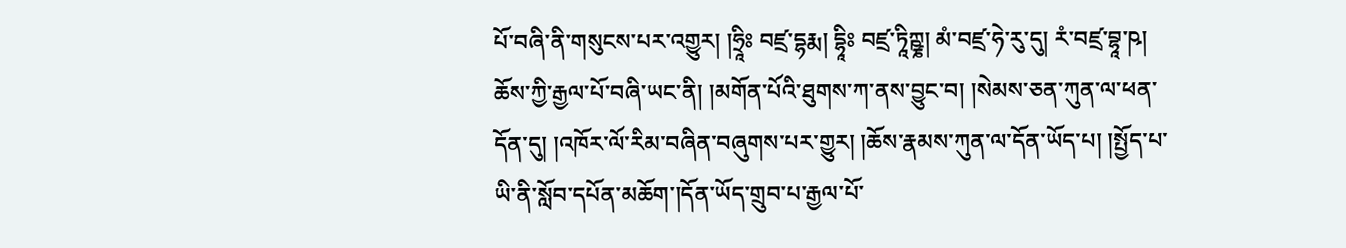པོ་བཞི་ནི་གསུངས་པར་འགྱུར། །ཧྲཱིཿ བཛྲ་དྷརྨ། དྷཱིཿ བཛྲ་ཏཱིཀྵྞ། མཾ་བཛྲ་ཧེ་རུ་དུ། རཾ་བཛྲ་བྷཱ་ཥ། ཆོས་ཀྱི་རྒྱལ་པོ་བཞི་ཡང་ནི། །མགོན་པོའི་ཐུགས་ཀ་ནས་བྱུང་བ། །སེམས་ཅན་ཀུན་ལ་ཕན་དོན་དུ། །འཁོར་ལོ་རིམ་བཞིན་བཞུགས་པར་གྱུར། །ཆོས་རྣམས་ཀུན་ལ་དོན་ཡོད་པ། །སྤྱོད་པ་ཡི་ནི་སློབ་དཔོན་མཆོག་།དོན་ཡོད་གྲུབ་པ་རྒྱལ་པོ་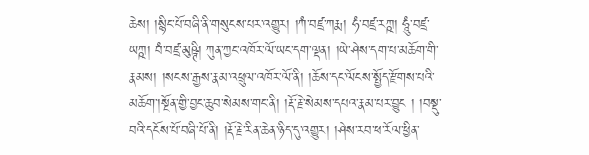ཆེས། །སྙིང་པོ་བཞི་ནི་གསུངས་པར་འགྱུར། །ཀཾ་བཛྲ་ཀརྨ། ཧཾ་བཛྲ་རཀྵ། ཧཱུཾ་བཛྲ་ཡཀྵ། བཾ་བཛྲ་མུཥྚི། ཀུན་ཀྱང་འཁོར་ལོ་ཡང་དག་ལྡན། །ཡེ་ཤེས་དག་པ་མཆོག་གི་རྣམས། །སངས་རྒྱས་རྣམ་འཕྲུལ་འཁོར་ལོ་ནི། །ཆོས་དང་ལོངས་སྤྱོད་རྫོགས་པའི་མཆོག་།སྔོན་གྱི་བྱང་ཆུབ་སེམས་གང་ནི། །རྡོ་རྗེ་སེམས་དཔའ་རྣམ་པར་བྱུང ། །བསྡུ་བའི་དངོས་པོ་བཞི་པོ་ནི། །རྡོ་རྗེ་རིན་ཆེན་ཉིད་དུ་འགྱུར། །ཤེས་རབ་ཕ་རོལ་ཕྱིན་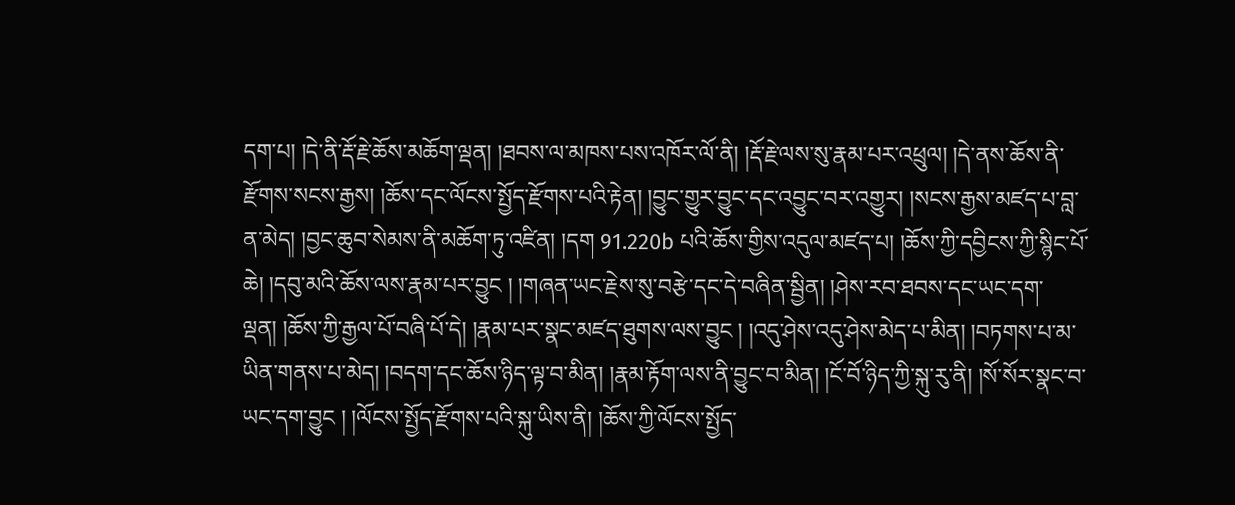དག་པ། །དེ་ནི་རྡོ་རྗེ་ཆོས་མཆོག་ལྡན། །ཐབས་ལ་མཁས་པས་འཁོར་ལོ་ནི། །རྡོ་རྗེ་ལས་སུ་རྣམ་པར་འཕྲུལ། །དེ་ནས་ཆོས་ནི་རྫོགས་སངས་རྒྱས། །ཆོས་དང་ལོངས་སྤྱོད་རྫོགས་པའི་རྟེན། །བྱུང་གྱུར་བྱུང་དང་འབྱུང་བར་འགྱུར། །སངས་རྒྱས་མཛད་པ་བླ་ན་མེད། །བྱང་ཆུབ་སེམས་ནི་མཆོག་ཏུ་འཛིན། །དག 91.220b པའི་ཆོས་གྱིས་འདུལ་མཛད་པ། །ཆོས་ཀྱི་དབྱིངས་ཀྱི་སྙིང་པོ་ཆེ། །དབུ་མའི་ཆོས་ལས་རྣམ་པར་བྱུང ། །གཞན་ཡང་རྗེས་སུ་བརྩེ་དང་དེ་བཞིན་སྦྱིན། །ཤེས་རབ་ཐབས་དང་ཡང་དག་ལྡན། །ཆོས་ཀྱི་རྒྱལ་པོ་བཞི་པོ་དེ། །རྣམ་པར་སྣང་མཛད་ཐུགས་ལས་བྱུང ། །འདུ་ཤེས་འདུ་ཤེས་མེད་པ་མིན། །བཏགས་པ་མ་ཡིན་གནས་པ་མེད། །བདག་དང་ཆོས་ཉིད་ལྟ་བ་མིན། །རྣམ་རྟོག་ལས་ནི་བྱུང་བ་མིན། །ངོ་བོ་ཉིད་ཀྱི་སྐུ་རུ་ནི། །སོ་སོར་སྣང་བ་ཡང་དག་བྱུང ། །ལོངས་སྤྱོད་རྫོགས་པའི་སྐུ་ཡིས་ནི། །ཆོས་ཀྱི་ལོངས་སྤྱོད་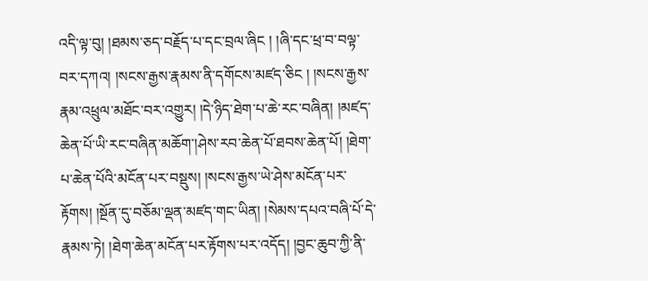འདི་ལྟ་བུ། །ཐམས་ཅད་བརྗོད་པ་དང་བྲལ་ཞིང ། །ཞི་དང་ཕྲ་བ་བལྟ་བར་དཀའ། །སངས་རྒྱས་རྣམས་ནི་དགོངས་མཛད་ཅིང ། །སངས་རྒྱས་རྣམ་འཕྲུལ་མཐོང་བར་འགྱུར། །དེ་ཉིད་ཐེག་པ་ཆེ་རང་བཞིན། །མཛད་ཆེན་པོ་ཡི་རང་བཞིན་མཆོག་།ཤེས་རབ་ཆེན་པོ་ཐབས་ཆེན་པོ། །ཐེག་པ་ཆེན་པོའི་མངོན་པར་བསྡུས། །སངས་རྒྱས་ཡེ་ཤེས་མངོན་པར་རྟོགས། །སྔོན་དུ་བཅོམ་ལྡན་མཛད་གང་ཡིན། །སེམས་དཔའ་བཞི་པོ་དེ་རྣམས་ཏེ། །ཐེག་ཆེན་མངོན་པར་རྟོགས་པར་འདོད། །བྱང་ཆུབ་ཀྱི་ནི་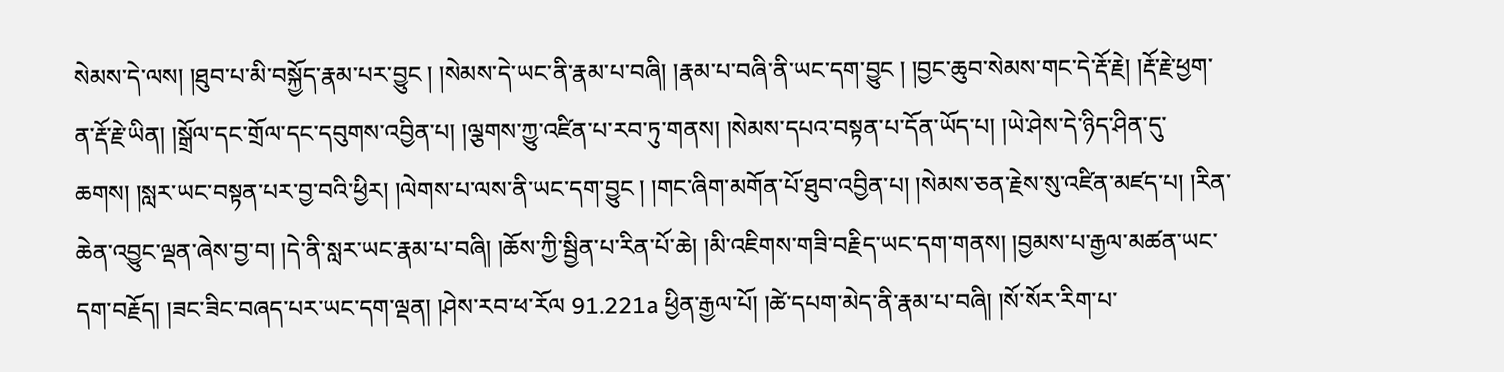སེམས་དེ་ལས། །ཐུབ་པ་མི་བསྐྱོད་རྣམ་པར་བྱུང ། །སེམས་དེ་ཡང་ནི་རྣམ་པ་བཞི། །རྣམ་པ་བཞི་ནི་ཡང་དག་བྱུང ། །བྱང་ཆུབ་སེམས་གང་དེ་རྡོ་རྗེ། །རྡོ་རྗེ་ཕྱག་ན་རྡོ་རྗེ་ཡིན། །སྒྲོལ་དང་གྲོལ་དང་དབུགས་འབྱིན་པ། །ལྕགས་ཀྱུ་འཛིན་པ་རབ་ཏུ་གནས། །སེམས་དཔའ་བསྟན་པ་དོན་ཡོད་པ། །ཡེ་ཤེས་དེ་ཉིད་ཤིན་དུ་ཆགས། །སླར་ཡང་བསྟན་པར་བྱ་བའི་ཕྱིར། །ལེགས་པ་ལས་ནི་ཡང་དག་བྱུང ། །གང་ཞིག་མགོན་པོ་ཐུབ་འབྱིན་པ། །སེམས་ཅན་རྗེས་སུ་འཛིན་མཛད་པ། །རིན་ཆེན་འབྱུང་ལྡན་ཞེས་བྱ་བ། །དེ་ནི་སླར་ཡང་རྣམ་པ་བཞི། །ཆོས་ཀྱི་སྦྱིན་པ་རིན་པོ་ཆེ། །མི་འཇིགས་གཟི་བརྗིད་ཡང་དག་གནས། །བྱམས་པ་རྒྱལ་མཚན་ཡང་དག་བརྗོད། །ཟང་ཟིང་བཞད་པར་ཡང་དག་ལྡན། །ཤེས་རབ་ཕ་རོལ 91.221a ཕྱིན་རྒྱལ་པོ། །ཚེ་དཔག་མེད་ནི་རྣམ་པ་བཞི། །སོ་སོར་རིག་པ་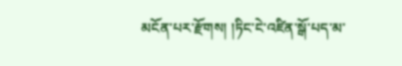མངོན་པར་རྫོགས། །ཏིང་ངེ་འཛིན་སྒོ་པད་མ་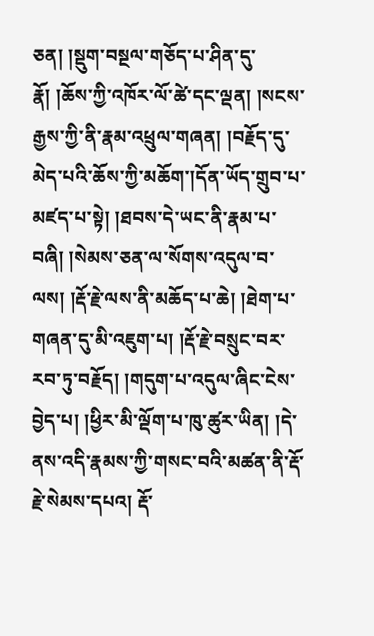ཅན། །སྡུག་བསྔལ་གཅོད་པ་ཤིན་དུ་རྣོ། །ཆོས་ཀྱི་འཁོར་ལོ་ཚེ་དང་ལྡན། །སངས་རྒྱས་ཀྱི་ནི་རྣམ་འཕྲུལ་གཞན། །བརྗོད་དུ་མེད་པའི་ཆོས་ཀྱི་མཆོག་།དོན་ཡོད་གྲུབ་པ་མཛད་པ་སྟེ། །ཐབས་དེ་ཡང་ནི་རྣམ་པ་བཞི། །སེམས་ཅན་ལ་སོགས་འདུལ་བ་ལས། །རྡོ་རྗེ་ལས་ནི་མཆོད་པ་ཆེ། །ཐེག་པ་གཞན་དུ་མི་འཇུག་པ། །རྡོ་རྗེ་བསྲུང་བར་རབ་ཏུ་བརྗོད། །གདུག་པ་འདུལ་ཞིང་ངེས་བྱེད་པ། །ཕྱིར་མི་ལྡོག་པ་ཁུ་ཚུར་ཡིན། །དེ་ནས་འདི་རྣམས་ཀྱི་གསང་བའི་མཚན་ནི་རྡོ་རྗེ་སེམས་དཔའ། རྡོ་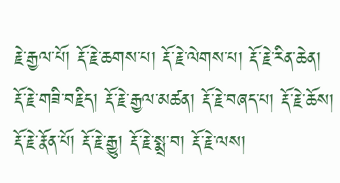རྗེ་རྒྱལ་པོ། རྡོ་རྗེ་ཆགས་པ། རྡོ་རྗེ་ལེགས་པ། རྡོ་རྗེ་རིན་ཆེན། རྡོ་རྗེ་གཟི་བརྗིད། རྡོ་རྗེ་རྒྱལ་མཚན། རྡོ་རྗེ་བཞད་པ། རྡོ་རྗེ་ཆོས། རྡོ་རྗེ་རྣོན་པོ། རྡོ་རྗེ་རྒྱུ། རྡོ་རྗེ་སྨྲ་བ། རྡོ་རྗེ་ལས།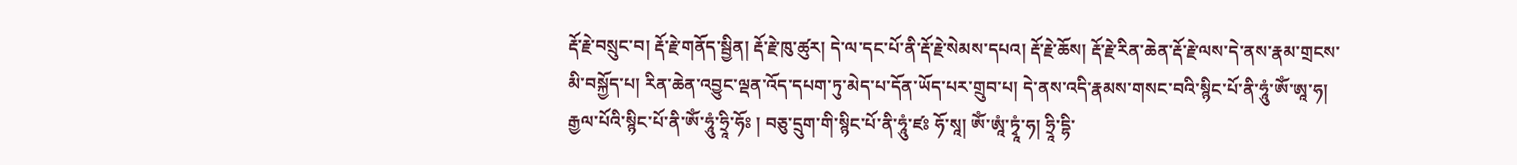རྡོ་རྗེ་བསྲུང་བ། རྡོ་རྗེ་གནོད་སྦྱིན། རྡོ་རྗེ་ཁུ་ཚུར། དེ་ལ་དང་པོ་ནི་རྡོ་རྗེ་སེམས་དཔའ། རྡོ་རྗེ་ཆོས། རྡོ་རྗེ་རིན་ཆེན་རྡོ་རྗེ་ལས་དེ་ནས་རྣམ་གྲངས་མི་བསྐྱོད་པ། རིན་ཆེན་འབྱུང་ལྡན་འོད་དཔག་ཏུ་མེད་པ་དོན་ཡོད་པར་གྲུབ་པ། དེ་ནས་འདི་རྣམས་གསང་བའི་སྙིང་པོ་ནི་ཧཱུཾ་ཨོཾ་ཨཱ་ཧ། རྒྱལ་པོའི་སྙིང་པོ་ནི་ཨོཾ་ཧཱུཾ་ཧྲཱི་ཧོཿ ། བཅུ་དྲུག་གི་སྙིང་པོ་ནི་ཧཱུཾ་ཛཿ ཧོ་སཱ། ཨོཾ་ཨཱཾ་ཏྭཱཾ་ཧ། ཧྲཱི་དྷི་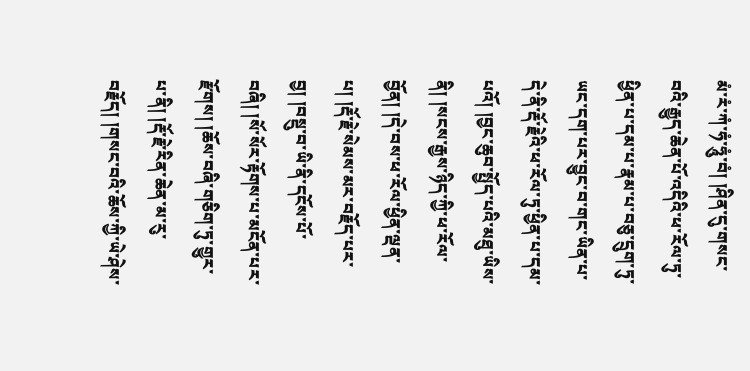མཾ་རཾ་ཀཾ་ཧཾ་ཧཱུཾ་བཾ། །ཤིན་དུ་གསང་བའི་རྒྱུད་ཆེན་པོ་འདིའི་ཕ་རོལ་ཏུ་ཕྱིན་པ་དམ་པ་རྣམ་པ་བཅུ་དྲུག་ཏུ་ཡང་དག་པར་བྱུང་བ་གང་ཡིན་པ་དེ་ནི་རྡོ་རྗེའི་ཕ་རོལ་ཏུ་ཕྱིན་པ་དམ་པའོ། །བྱང་ཆུབ་སྤྱོད་པའི་མཐུ་ཡིས་ནི། །སངས་རྒྱས་ཉིད་ཀྱི་ཕ་རོལ་བྱོན། །དེ་བས་ཕ་རོལ་ཕྱིན་ལྡན་པ། །རྡོ་རྗེ་སེམས་མར་བརྗོད་པར་བྱ། །བསྡུ་བ་ཡི་ནི་དངོས་པོ་བཞི། །སོ་སོར་རྟོགས་པ་མངོན་པར་རྫོགས། །ཆོས་བཞི་གཅིག་ཏུ་གྱུར་པ་ནི། །རྡོ་རྗེ་རིན་ཆེན་མ་རུ་བརྗོད། །གསང་བའི་ཆོས་ཀྱི་ཡེ་ཤེས་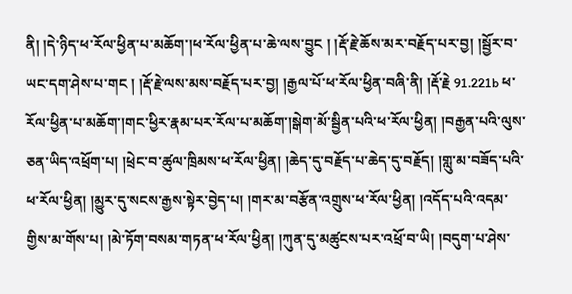ནི། །དེ་ཉིད་ཕ་རོལ་ཕྱིན་པ་མཆོག་།ཕ་རོལ་ཕྱིན་པ་ཆེ་ལས་བྱུང ། །རྡོ་རྗེ་ཆོས་མར་བརྗོད་པར་བྱ། །སྦྱོར་བ་ཡང་དག་ཤེས་པ་གང ། །རྡོ་རྗེ་ལས་མས་བརྗོད་པར་བྱ། །རྒྱལ་པོ་ཕ་རོལ་ཕྱིན་བཞི་ནི། །རྡོ་རྗེ 91.221b ཕ་རོལ་ཕྱིན་པ་མཆོག་།གང་ཕྱིར་རྣམ་པར་རོལ་པ་མཆོག་།སྒེག་མོ་སྦྱིན་པའི་ཕ་རོལ་ཕྱིན། །བརྒྱན་པའི་ལུས་ཅན་ཡིད་འཕྲོག་པ། །ཕྲེང་བ་ཚུལ་ཁྲིམས་ཕ་རོལ་ཕྱིན། །ཆེད་དུ་བརྗོད་པ་ཆེད་དུ་བརྗོད། །གླུ་མ་བཟོད་པའི་ཕ་རོལ་ཕྱིན། །མྱུར་དུ་སངས་རྒྱས་སྟེར་བྱེད་པ། །གར་མ་བརྩོན་འགྲུས་ཕ་རོལ་ཕྱིན། །འདོད་པའི་འདམ་གྱིས་མ་གོས་པ། །མེ་ཏོག་བསམ་གཏན་ཕ་རོལ་ཕྱིན། །ཀུན་དུ་མཚུངས་པར་འཕྲོ་བ་ཡི། །བདུག་པ་ཤེས་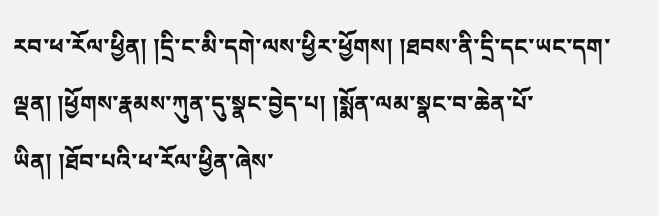རབ་ཕ་རོལ་ཕྱིན། །དྲི་ང་མི་དགེ་ལས་ཕྱིར་ཕྱོགས། །ཐབས་ནི་དྲི་དང་ཡང་དག་ལྡན། །ཕྱོགས་རྣམས་ཀུན་དུ་སྣང་བྱེད་པ། །སྨོན་ལམ་སྣང་བ་ཆེན་པོ་ཡིན། །ཐོབ་པའི་ཕ་རོལ་ཕྱིན་ཞེས་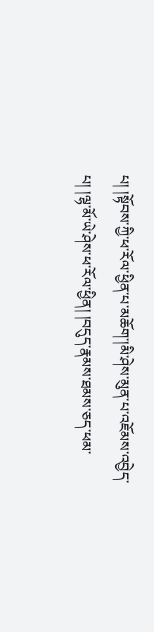པ། །སྟོབས་ཀྱི་ཕ་རོལ་ཕྱིན་པ་མཆོག་།མི་ཤེས་མུན་པ་འཇོམས་འབྱེད་པ། །ལྷ་མོ་ཡེ་ཤེས་ཕ་རོལ་ཕྱིན། །བདུད་རྣམས་ཐམས་ཅད་ཕམ་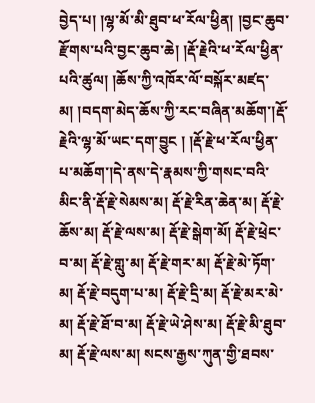བྱེད་པ། །ལྷ་མོ་མི་ཐུབ་ཕ་རོལ་ཕྱིན། །བྱང་ཆུབ་རྫོགས་པའི་བྱང་ཆུབ་ཆེ། །རྡོ་རྗེའི་ཕ་རོལ་ཕྱིན་པའི་ཚུལ། །ཆོས་ཀྱི་འཁོར་ལོ་བསྐོར་མཛད་མ། །བདག་མེད་ཆོས་ཀྱི་རང་བཞིན་མཆོག་།རྡོ་རྗེའི་ལྷ་མོ་ཡང་དག་བྱུང ། །རྡོ་རྗེ་ཕ་རོལ་ཕྱིན་པ་མཆོག་།དེ་ནས་དེ་རྣམས་ཀྱི་གསང་བའི་མིང་ནི་རྡོ་རྗེ་སེམས་མ། རྡོ་རྗེ་རིན་ཆེན་མ། རྡོ་རྗེ་ཆོས་མ། རྡོ་རྗེ་ལས་མ། རྡོ་རྗེ་སྒེག་མོ། རྡོ་རྗེ་ཕྲེང་བ་མ། རྡོ་རྗེ་གླུ་མ། རྡོ་རྗེ་གར་མ། རྡོ་རྗེ་མེ་ཏོག་མ། རྡོ་རྗེ་བདུག་པ་མ། རྡོ་རྗེ་དྲི་མ། རྡོ་རྗེ་མར་མེ་མ། རྡོ་རྗེ་ཐོ་བ་མ། རྡོ་རྗེ་ཡེ་ཤེས་མ། རྡོ་རྗེ་མི་ཐུབ་མ། རྡོ་རྗེ་ལས་མ། སངས་རྒྱས་ཀུན་གྱི་ཐབས་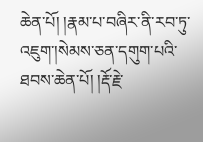ཆེན་པོ། །རྣམ་པ་བཞིར་ནི་རབ་ཏུ་འཇུག་།སེམས་ཅན་དགུག་པའི་ཐབས་ཆེན་པོ། །རྡོ་རྗེ་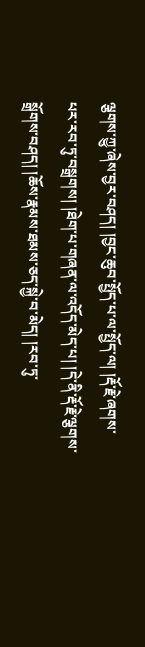ལྕགས་ཀྱུ་ཞེས་བྱར་བཤད། །བྱང་ཆུབ་སྤྱོད་པ་ལ་སྤྱོད་ལ། །རྡོ་རྗེ་ཞགས་པར་རབ་ཏུ་བསྒྲགས། །ཐེག་པ་གཞན་ལ་འདོད་མེད་པ། །དེ་ནི་རྡོ་རྗེ་ལྕགས་སྒྲོགས་བཤད། །ཆོས་རྣམས་ཐམས་ཅད་སྐྱེ་བ་མེད། །རབ་ཏུ་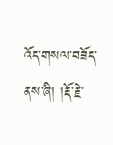འོད་གསལ་བཟོད་ནས་ཞི། །རྡོ་རྗེ་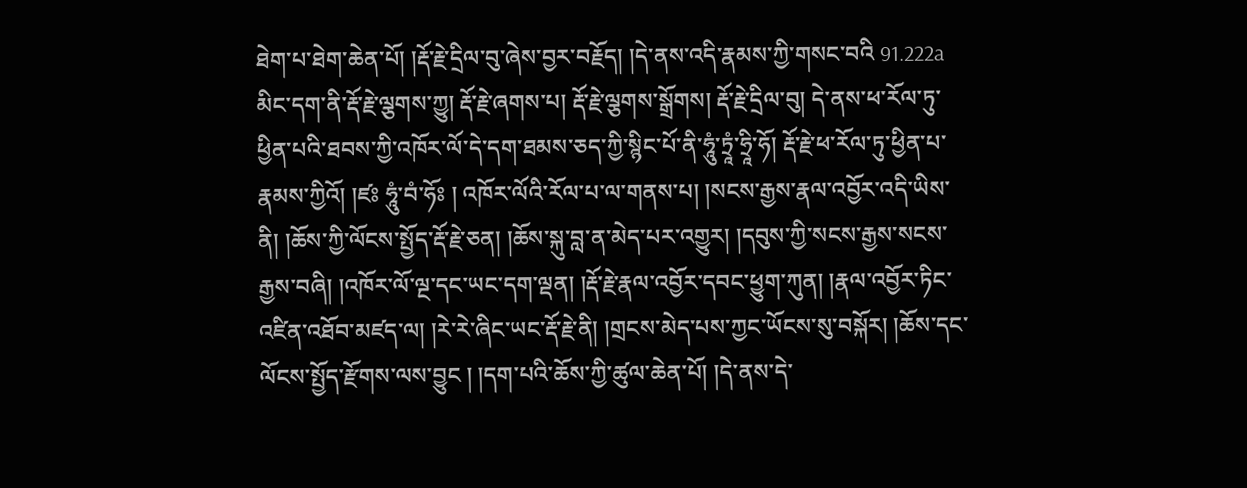ཐེག་པ་ཐེག་ཆེན་པོ། །རྡོ་རྗེ་དྲིལ་བུ་ཞེས་བྱར་བརྗོད། །དེ་ནས་འདི་རྣམས་ཀྱི་གསང་བའི 91.222a མིང་དག་ནི་རྡོ་རྗེ་ལྕགས་ཀྱུ། རྡོ་རྗེ་ཞགས་པ། རྡོ་རྗེ་ལྕགས་སྒྲོགས། རྡོ་རྗེ་དྲིལ་བུ། དེ་ནས་ཕ་རོལ་ཏུ་ཕྱིན་པའི་ཐབས་ཀྱི་འཁོར་ལོ་དེ་དག་ཐམས་ཅད་ཀྱི་སྙིང་པོ་ནི་ཧཱུཾ་ཏྲཱཾ་ཧྲཱི་ཧོ། རྡོ་རྗེ་ཕ་རོལ་ཏུ་ཕྱིན་པ་རྣམས་ཀྱིའོ། །ཛཿ ཧཱུཾ་བཾ་ཧོཿ ། འཁོར་ལོའི་རོལ་པ་ལ་གནས་པ། །སངས་རྒྱས་རྣལ་འབྱོར་འདི་ཡིས་ནི། །ཆོས་ཀྱི་ལོངས་སྤྱོད་རྡོ་རྗེ་ཅན། །ཆོས་སྐུ་བླ་ན་མེད་པར་འགྱུར། །དབུས་ཀྱི་སངས་རྒྱས་སངས་རྒྱས་བཞི། །འཁོར་ལོ་ལྔ་དང་ཡང་དག་ལྡན། །རྡོ་རྗེ་རྣལ་འབྱོར་དབང་ཕྱུག་ཀུན། །རྣལ་འབྱོར་ཏིང་འཛིན་འཐོབ་མཛད་ལ། །རེ་རེ་ཞིང་ཡང་རྡོ་རྗེ་ནི། །གྲངས་མེད་པས་ཀྱང་ཡོངས་སུ་བསྐོར། །ཆོས་དང་ལོངས་སྤྱོད་རྫོགས་ལས་བྱུང ། །དག་པའི་ཆོས་ཀྱི་ཚུལ་ཆེན་པོ། །དེ་ནས་དེ་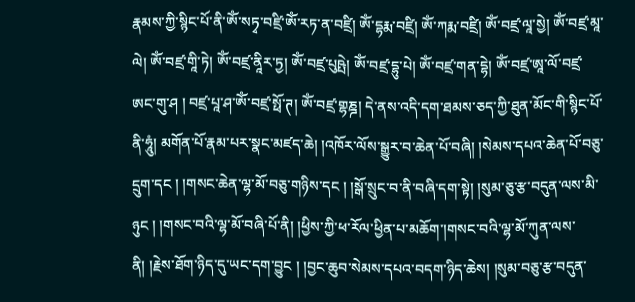རྣམས་ཀྱི་སྙིང་པོ་ནི་ཨོཾ་སཏྭ་བཛྲི་ཨོཾ་རཏ་ན་བཛྲི། ཨོཾ་དྷརྨ་བཛྲི། ཨོཾ་ཀརྨ་བཛྲི། ཨོཾ་བཛྲ་ལཱ་སྱེ། ཨོཾ་བཛྲ་མཱ་ལེ། ཨོཾ་བཛྲ་གཱི་ཏེ། ཨོཾ་བཛྲ་ནཱིར་ཏྱ། ཨོཾ་བཛྲ་པུཥྤེ། ཨོཾ་བཛྲ་དྷུ་པེ། ཨོཾ་བཛྲ་གན་དྷེ། ཨོཾ་བཛྲ་ཨཱ་ལོ་བཛྲ་ཨང་གུ་ཤ ། བཛྲ་པཱ་ཤ་ཨོཾ་བཛྲ་སྥོ་ཊ། ཨོཾ་བཛྲ་གྷཎྜ། དེ་ནས་འདི་དག་ཐམས་ཅད་ཀྱི་ཐུན་མོང་གི་སྙིང་པོ་ནི་ཧཱུཾ། མགོན་པོ་རྣམ་པར་སྣང་མཛད་ཆེ། །འཁོར་ལོས་སྒྱུར་བ་ཆེན་པོ་བཞི། །སེམས་དཔའ་ཆེན་པོ་བཅུ་དྲུག་དང ། །གསང་ཆེན་ལྷ་མོ་བཅུ་གཉིས་དང ། །སྒོ་སྲུང་བ་ནི་བཞི་དག་སྟེ། །སུམ་ཅུ་རྩ་བདུན་ལས་མི་ཉུང ། །གསང་བའི་ལྷ་མོ་བཞི་པོ་ནི། །ཕྱིས་ཀྱི་ཕ་རོལ་ཕྱིན་པ་མཆོག་།གསང་བའི་ལྷ་མོ་ཀུན་ལས་ནི། །རྗེས་ཐོག་ཉིད་དུ་ཡང་དག་བྱུང ། །བྱང་ཆུབ་སེམས་དཔའ་བདག་ཉིད་ཆེས། །སུམ་བཅུ་རྩ་བདུན་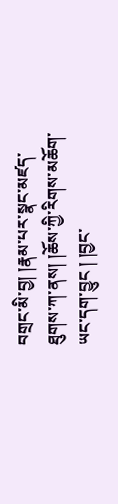བགྲང་མི་བྱ། །རྣམ་པར་སྣང་མཛད་ཐུགས་ཀ་ནས། །ཆོས་ཀྱི་རིགས་མཆོག་ཡང་དག་བྱུང ། །བྱང་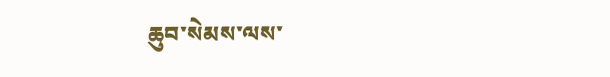ཆུབ་སེམས་ལས་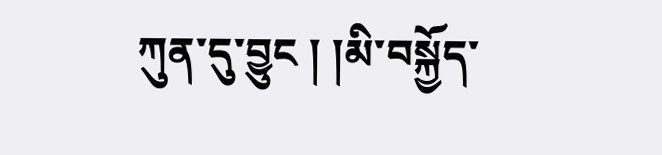ཀུན་དུ་བྱུང ། །མི་བསྐྱོད་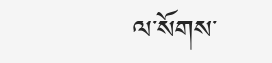ལ་སོགས་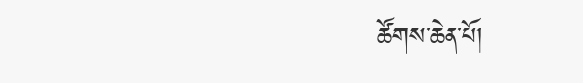ཚོགས་ཆེན་པོ།